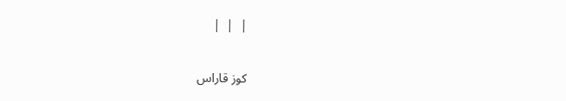|  |  |

كوز قاراس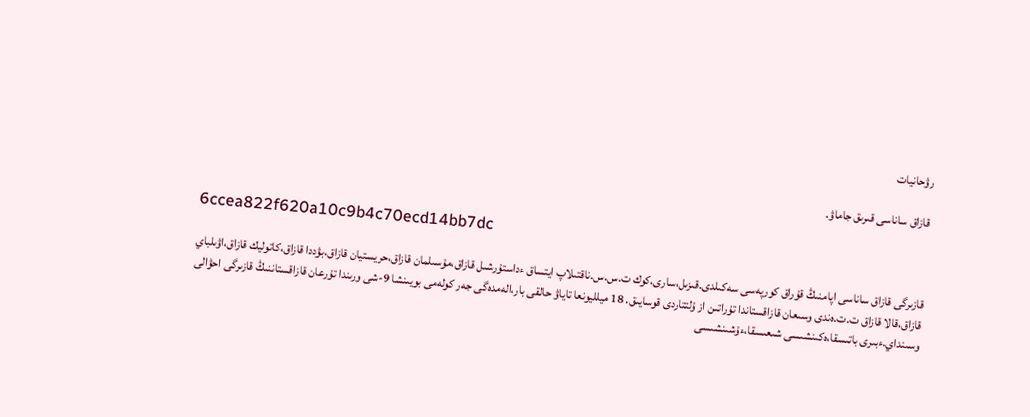رۋحانيات

قازاق ساناسى قىرىق جاماۋ.

6ccea822f620a10c9b4c70ecd14bb7dc

قازىرگى قازاق ساناسى اپامنىڭ قۇراق كورپەسى سەكىلدى.قىزىل،سارى،كوك ت.س.س.ناقتىلاپ ايتساق ءداستۇرشىل قازاق،مۇسىلمان قازاق،حريستيان قازاق،بۋددا قازاق،كاتوليك قازاق،اۋىلباي قازاق،قالا قازاق ت.ت.ەندى وسىعان قازاقستاندا تۇراتىن از ۇلتتاردى قوسايىق. 18 ميلليونعا تاياۋ حالقى بار،الەمدەگى جەر كولەمى بويىنشا 9-شى ورىندا تۇرعان قازاقستاننىڭ قازىرگى احۋالى وسىنداي.ءبىرى باتىسقا،ەكىنشىسى شىعىسقا،ءۇشىنشىسى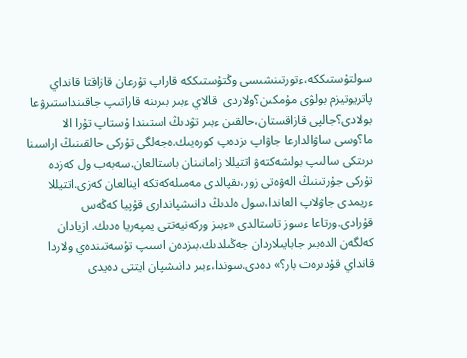سولتۇستىككە،ءتورتىنشىسى وڭتۇستىككە قاراپ تۇرعان قازاقتا قانداي پاتريوتيزم بولۋى مۇمكىن؟ولاردى  قالاي ءبىر بىرىنە قاراتىپ جاقىنداستىرۋعا بولادى؟جالپى قازاقستان،حالقىن ءبىر تۋدىڭ استىندا ۇستاپ تۇرا الا ما؟وسى ساۋالدارعا جاۋاپ ىزدەپ كورەيىك.ەجەلگى تۇركى حالقىنىڭ اراسىنا ىرىتكى سالىپ بولشەكتەۋ اتتيللا زامانىنان باستالعان.سەبەب ول كەزدە تۇركى جۇرتىنىڭ الەۋەتى زور،ىقپالدى مەمىلەكەتكە اينالعان كەزى.اتتيللا ءريمدى جاۋلاپ العاندا،سول ەلدىڭ دانىشپاندارى قۇپيا كەڭەس قۇرادى.ورتاعا ءسوز تاستالدى «ءبىز وركەنيەتتى يمپەريا ەدىك. ازيادان كەلگەن الدەبىر جابايىلاردان جەڭىلدىك.بىزدەن اسىپ تۇسەتىندەي ولاردا قانداي قۇدىرەت بار؟» دەدى.سوندا،ءبىر دانىشپان ايتتى دەيدى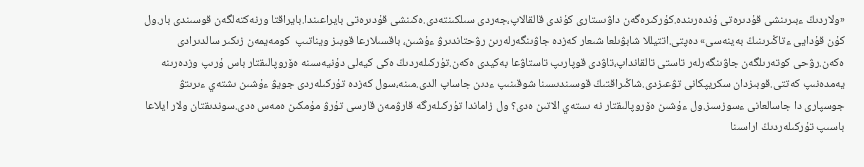«ولاردىڭ ءبىرىنشى قۇدىرەتى ۇندەرىندە.كۇركىرەگەن داۋىستارى كۇندى قالقالاپ،جەردى سىلكىنتەدى.ەكىنشى قۇدىرەتى بايراعىندا.بايراقتا ورنەكتەلگەن قوسىندى بار.ول كۇن قۇدايى ءتاڭىرىنىڭ بەينەسى» دەپتى.اتتيللا شابۋىلعا شىعار كەزدە جاۋىنگەرلەرىن رۋحتاندىرۋ ءۇشىن، باقسىلارعا قوبىز ويناتىپ  كومەيمەن زىكىر سالدىرادى ەكەن.رۋحى كوتەرىلگەن جاۋىنگەرلەر تاستى تالقانداپ،تاۋدى قوپارىپ تاستاۋعا بەكيدى ەكەن.تۇركىلەردىڭ ەكى كيەلى دۇنيەسىنە ەۆروپالىقتار باس ۇرىپ وزدەرىنە يەمدەنىپ كەتتى.قوبىزدان سكريپكانى تۋعىزدى.شاڭىراقتىڭ قوسىندىسىنا شوقىنىپ ءدىن جاساپ الدى.مىنە،سول كەزدە تۇركىلەردى جويۋ ءۇشىن ىشتەي ءىرىتۋ جوسپارى دا جاسالعانى ءسوزسىز.ول ءۇشىن ەۆروپالىقتار نە ىستەي الاتىن ەدى؟ ول زاماندا تۇركىلەرگە قارۋمەن قارسى تۇرۋ مۇمكىن ەمەس ەدى.سوندىقتان ولار ايلاعا باسىپ تۇركىلەردىڭ اراسىنا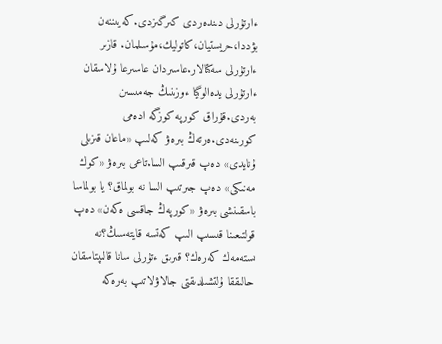ءارتۇرلى دىندەردى كىرگىزدى.كەيىننەن بۋددا،حريستيان،كاتوليك،مۇسىلمان. قازىر ءارتۇرلى سەكتالار.عاسىردان عاسىرعا ۇلاسقان ءارتۇرلى يدەالوگيا ءوزىنىڭ جەمىسىن بەردى.قۇراق كورپە كوزگە ادەمى كورىنەدى.ەرتەڭ بىرەۋ كەلىپ «ماعان قىزىلى ۇنايدى» دەپ قىرقىپ السا.تاعى بىرەۋ «كوك مەنىكى» دەپ جىرتىپ السا نە بولماق؟ يا بولماسا باسقىنشى بىرەۋ «كورپەڭ جاقسى ەكەن» دەپ  قولتىعىنا قىسىپ الىپ كەتسە قايتەسىڭ؟نە ىستەمەك كەرەك؟ قىرىق ءتۇرلى سانا قالىپتاسقان حالىققا ۇلتشىلدىقتى جالاۋلاتىپ بەرەكە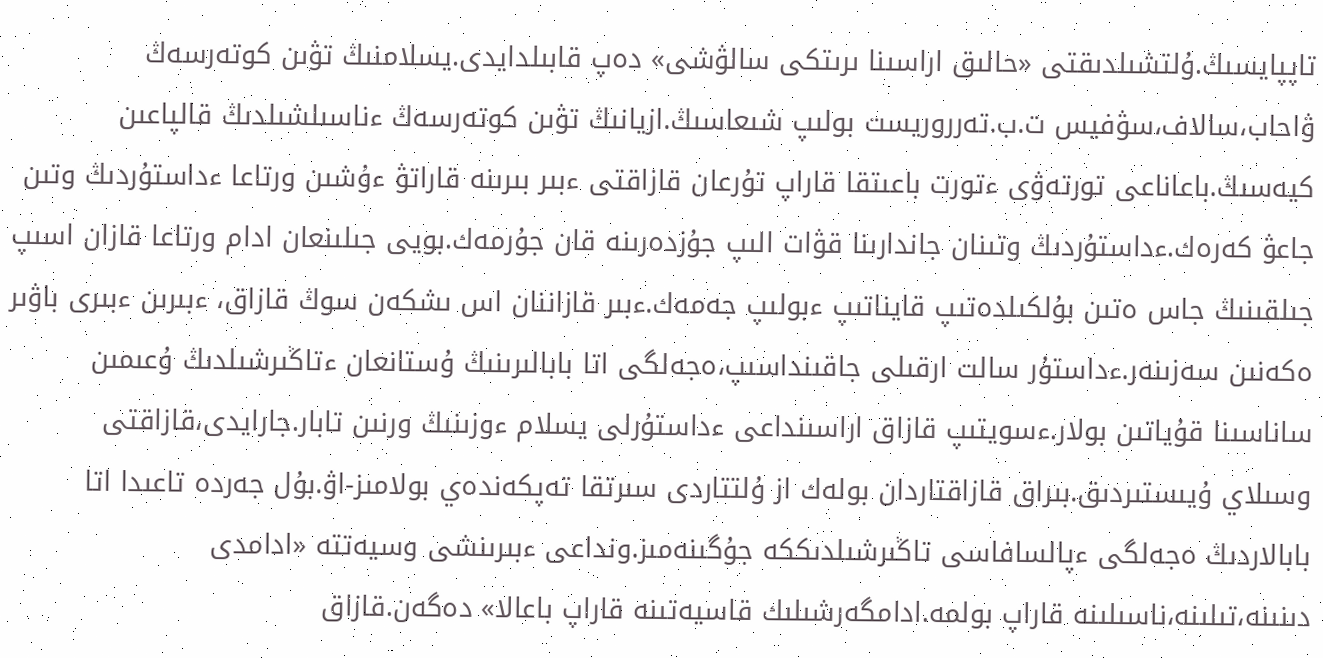تاپپايسىڭ.ۇلتشىلدىقتى «حالىق اراسىنا ىرىتكى سالۋشى» دەپ قابىلدايدى.يسلامنىڭ تۋىن كوتەرسەڭ ۋاحاب،سالاف،سۋفيس ت.ب.تەرروريست بولىپ شىعاسىڭ.ازيانىڭ تۋىن كوتەرسەڭ ءناسىلشىلدىڭ قالپاعىن كيەسىڭ.باعاناعى تورتەۋى ءتورت باعىتقا قاراپ تۇرعان قازاقتى ءبىر بىرىنە قاراتۋ ءۇشىن ورتاعا ءداستۇردىڭ وتىن جاعۋ كەرەك.ءداستۇردىڭ وتىنان جاندارىنا قۋات الىپ جۇزدەرىنە قان جۇرمەك.بويى جىلىنعان ادام ورتاعا قازان اسىپ جىلقىنىڭ جاس ەتىن بۇلكىلدەتىپ قايناتىپ ءبولىپ جەمەك.ءبىر قازاننان اس ىشكەن سوڭ قازاق، ءبىرىن ءبىرى باۋىر ەكەنىن سەزىنەر.ءداستۇر سالت ارقىلى جاقىنداسىپ،ەجەلگى اتا بابالىرىنىڭ ۇستانعان ءتاڭىرشىلدىڭ ۇعىمىن ساناسىنا قۇياتىن بولار.ءسويتىپ قازاق اراسىنداعى ءداستۇرلى يسلام ءوزىنىڭ ورنىن تابار.جارايدى،قازاقتى وسىلاي ۇيىستىردىق.بىراق قازاقتاردان بولەك از ۇلتتاردى سىرتقا تەپكەندەي بولامىز-اۋ.بۇل جەردە تاعىدا اتا بابالاردىڭ ەجەلگى ءپالسافاسى تاڭىرشىلدىككە جۇگىنەمىز.ونداعى ءبىرىنشى وسيەتتە «ادامدى دىنىنە،تىلىنە،ناسىلىنە قاراپ بولمە.ادامگەرشىلىك قاسيەتىنە قاراپ باعالا» دەگەن.قازاق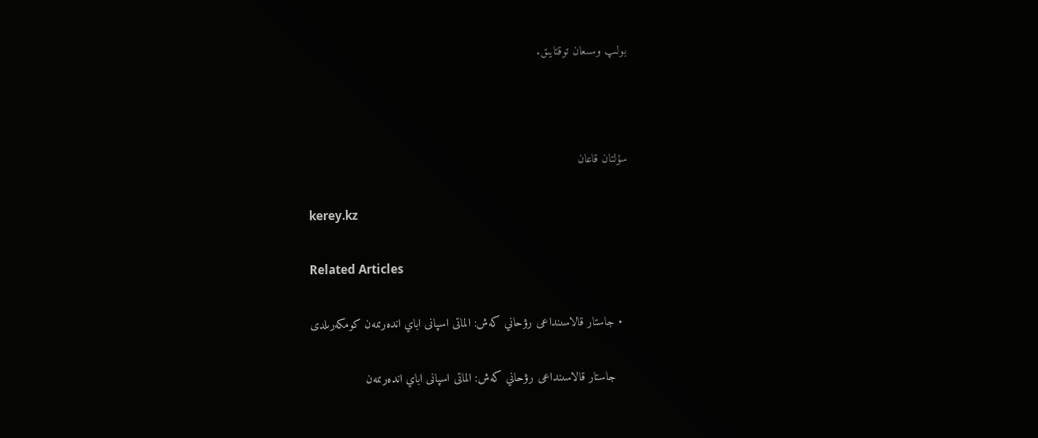بولىپ وسىعان توقتايىق.



سۇلتان قاعان

kerey.kz

Related Articles

  • جاستار قالاسىنداعى رۋحاني كەش: الماتى اسپانى اباي اندەرىمەن كومكەرىلدى

    جاستار قالاسىنداعى رۋحاني كەش: الماتى اسپانى اباي اندەرىمەن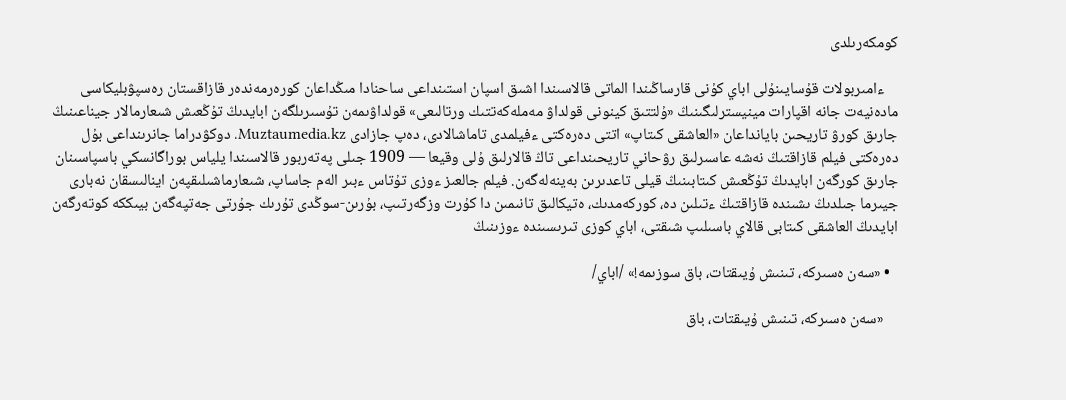كومكەرىلدى

    ءامىربولات قۇسايىنۇلى اباي كۇنى قارساڭىندا الماتى قالاسىندا اشىق اسپان استىنداعى ساحنادا مىڭداعان كورەرمەندەر قازاقستان رەسپۋبليكاسى مادەنيەت جانە اقپارات مينيسترلىگىنىڭ «ۇلتتىق كينونى قولداۋ مەملەكەتتىك ورتالىعى» قولداۋىمەن تۇسىرىلگەن ابايدىڭ تۇڭعىش شىعارمالار جيناعىنىڭ جارىق كورۋ تاريحىن بايانداعان «العاشقى كىتاپ» اتتى دەرەكتى ءفيلمدى تاماشالادى، دەپ جازادى Muztaumedia.kz. دوكۋدراما جانرىنداعى بۇل دەرەكتى فيلم قازاقتىڭ نەشە عاسىرلىق رۋحاني تاريحىنداعى تاڭ قالارلىق ۇلى وقيعا — 1909 جىلى پەتەربور قالاسىندا يلياس بوراگانسكي باسپاسىنان جارىق كورگەن ابايدىڭ تۇڭعىش كىتابىنىڭ قيلى تاعدىرىن بەينەلەگەن. فيلم جالعىز ءوزى تۇتاس ءبىر الەم جاساپ، شىعارماشىلىقپەن اينالىسقان نەبارى جيىرما جىلدىڭ ىشىندە قازاقتىڭ ءتىلىن دە، كوركەمدىك، ەتيكالىق تانىمىن دا كۇرت وزگەرتىپ، بۇرىن-سوڭدى تۇرىك جۇرتى جەتپەگەن بيىككە كوتەرگەن ابايدىڭ العاشقى كىتابى قالاي باسىلىپ شىقتى، اباي كوزى تىرىسىندە ءوزىنىڭ

  • «سەن ەسىركە، تىنىش ۇيىقتات، باق سوزىمە!» /اباي/

    «سەن ەسىركە، تىنىش ۇيىقتات، باق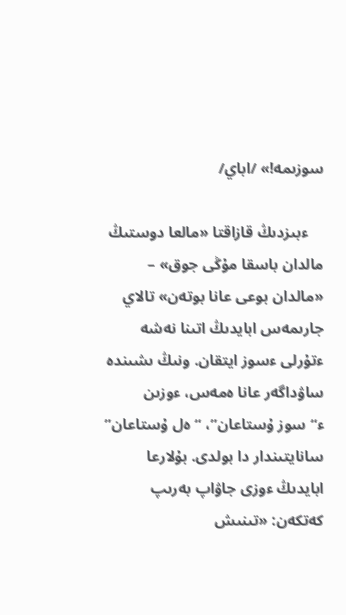سوزىمە!» /اباي/

    ءبىزدىڭ قازاقتا «مالعا دوستىڭ مالدان باسقا مۇڭى جوق» – «مالدان بوعى عانا بوتەن» تالاي جارىمەس ابايدىڭ اتىنا نەشە ءتۇرلى ءسوز ايتقان. ونىڭ ىشىندە ساۋداگەر عانا ەمەس، ءوزىن ء“سوز ۇستاعان”، “ەل ۇستاعان” سانايتىندار دا بولدى. بۇلارعا ابايدىڭ ءوزى جاۋاپ بەرىپ كەتكەن: «تىنىش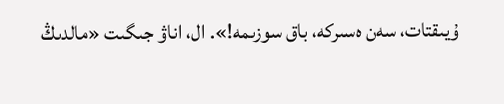ۇيىقتات، سەن ەسىركە، باق سوزىمە!». ال، اناۋ جىگىت «مالدىڭ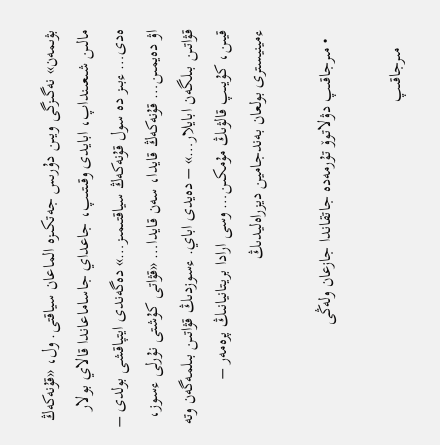بۋىمەن» نەگىزگى ويىن دۇرىس جەتكىزە الماعان سياقتى. ول، «قۇنەكەڭ مالىن شىعىنداپ، ابايدى وقىتىپ، جاعداي جاساماعاندا قالاي بولار ەدى… ءبىز دە سول قۇنەكەڭ سياقتىمىز…» دەگەندى ايتپاقشى بولدى – اۋ دەيمىن… قۇنەكەڭ قايدا، سەن قايدا… «قۋاتى كۇشتى نۇرلى ءسوز، قۋاتىن بىلگەن ابايلار…» – دەيدى اباي. ءسوزدىڭ قۋاتىن بىلمەگەن وتە قيىن، كۇيىپ قالۋىڭ مۇمكىن… وسى ارادا بريتانيانىڭ پرەمەر – ءمينيسترى بولعان بەندجامين ديزراەليدىڭ

  • مىرجاقىپ دۋلاتوۆ تۇرمەدە جاتقاندا جازعان ولەڭى

    مىرجاقىپ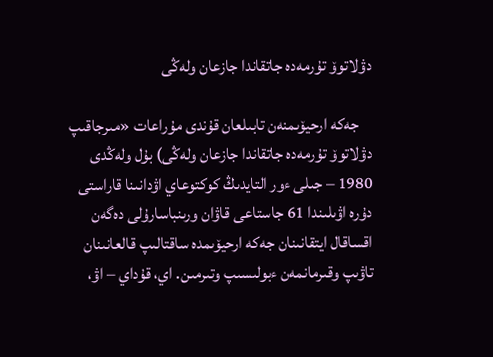دۋلاتوۆ تۇرمەدە جاتقاندا جازعان ولەڭى

    جەكە ارحيۆىمنەن تابىلعان قۇندى مۇراعات «مىرجاقىپ دۋلاتوۆ تۇرمەدە جاتقاندا جازعان ولەڭى) بۇل ولەڭدى 1980 – جىلى ءور التايدىڭ كوكتوعاي اۋدانىنا قاراستى دۇرە اۋىلىندا 61 جاستاعى قاۋان ورىنباسارۇلى دەگەن اقساقال ايتقانىنان جەكە ارحيۆىمدە ساقتالىپ قالعانىنان تاۋىپ وقىرمانمەن ءبولىسىپ وتىرمىن. اي، قۇداي – اۋ،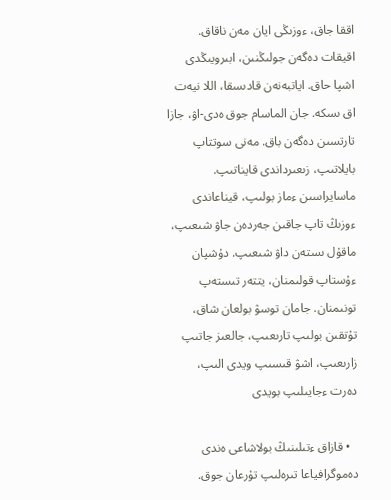اققا جاق، ءوزىڭى ايان مەن ناقاق. اقيقات دەگەن جولىڭنىن، ابىرويىڭدى اشپا حاق. اياتبەنەن قادىسقا، اللا نيەت اق ىسكە. جان الماسام جوق ەدى-اۋ، جازا تارتسىن دەگەن باق. مەنى سوتتاپ بايلاتىپ، زىعىرداندى قايناتىپ. ماسايراسىن ءماز بولىپ، قيناعاندى ءوزىڭ تاپ جاقىن جەردەن جاۋ شىعىپ، ماقۇل ىستەن داۋ شىعىپ. دۇشپان ءۇستاپ قولىمنان، يتتەر تىستەپ تونىمنان. جامان توسۋ بولعان شاق، تۇتقىن بولىپ تارىعىپ، جالعىز جاتىپ زارىعىپ، اشۋ قىسىپ ويدى الىپ، دەرت ءجايىلىپ بويدى

  • قازاق ءتىلىنىڭ بولاشاعى ەندى دەموگرافياعا تىرەلىپ تۇرعان جوق.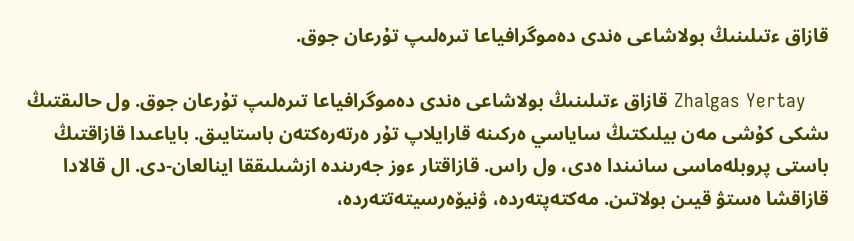قازاق ءتىلىنىڭ بولاشاعى ەندى دەموگرافياعا تىرەلىپ تۇرعان جوق.

    Zhalgas Yertay قازاق ءتىلىنىڭ بولاشاعى ەندى دەموگرافياعا تىرەلىپ تۇرعان جوق. ول حالىقتىڭ ىشكى كۇشى مەن بيلىكتىڭ ساياسي ەركىنە قارايلاپ تۇر ەرتەرەكتەن باستايىق. باياعىدا قازاقتىڭ باستى پروبلەماسى سانىندا ەدى، ول راس. قازاقتار ءوز جەرىندە ازشىلىققا اينالعان-دى. ال قالادا قازاقشا ەستۋ قيىن بولاتىن. مەكتەپتەردە، ۋنيۆەرسيتەتتەردە،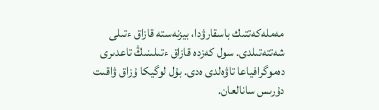مەملەكەتتىك باسقارۋدا، بيزنەستە قازاق ءتىلى شەتتەتىلدى. سول كەزدە قازاق ءتىلىنىڭ تاعدىرى دەموگرافياعا تاۋەلدى ەدى. بۇل لوگيكا ۇزاق ۋاقىت دۇرىس سانالعان.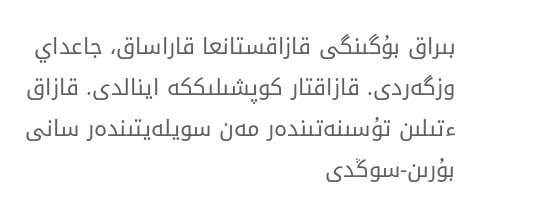بىراق بۇگىنگى قازاقستانعا قاراساق، جاعداي وزگەردى. قازاقتار كوپشىلىككە اينالدى. قازاق ءتىلىن تۇسىنەتىندەر مەن سويلەيتىندەر سانى بۇرىن-سوڭدى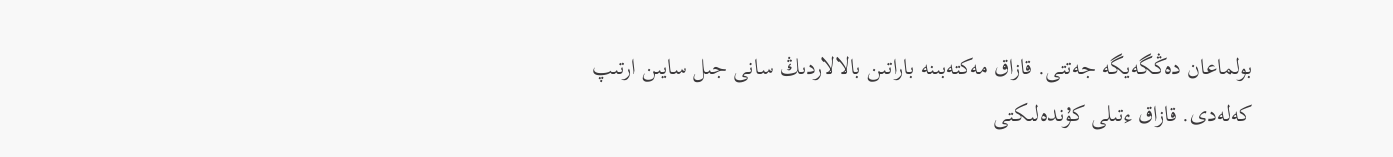بولماعان دەڭگەيگە جەتتى. قازاق مەكتەبىنە باراتىن بالالاردىڭ سانى جىل سايىن ارتىپ كەلەدى. قازاق ءتىلى كۇندەلىكتى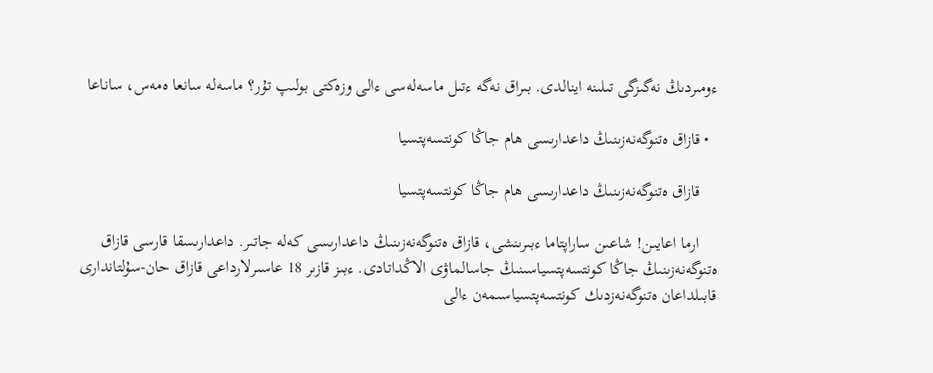ءومىردىڭ نەگىزگى تىلىنە اينالدى. بىراق نەگە ءتىل ماسەلەسى ءالى وزەكتى بولىپ تۇر؟ ماسەلە سانعا ەمەس، ساناعا

  • قازاق ەتنوگەنەزىنىڭ داعدارىسى ھام جاڭا كونتسەپتسيا

    قازاق ەتنوگەنەزىنىڭ داعدارىسى ھام جاڭا كونتسەپتسيا

    ارما اعايىن! شاعىن ساراپتاما ءبىرىنشى، قازاق ەتنوگەنەزىنىڭ داعدارىسى كەلە جاتىر. داعدارىسقا قارسى قازاق ەتنوگەنەزىنىڭ جاڭا كونتسەپتسياسىنىڭ جاسالماۋى الاڭداتادى. ءبىز قازىر 18 عاسىرلارداعى قازاق حان-سۇلتاندارى قابىلداعان ەتنوگەنەزدىك كونتسەپتسياسىمەن ءالى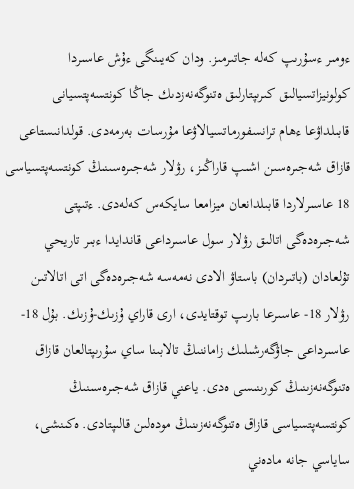ءومىر ءسۇرىپ كەلە جاتىرمىز. ودان كەيىنگى ءۇش عاسىردا كولونيزاتسيالىق كىرىپتارلىق ەتنوگەنەزدىك جاڭا كونتسەپتسيانى قابىلداۋعا ءھام ترانسفورماتسيالاۋعا مۇرسات بەرمەدى. قولدانىستاعى قازاق شەجىرەسىن اشىپ قاراڭىز، رۋلار شەجىرەسىنىڭ كونتسەپتسياسى 18 عاسىرلاردا قابىلدانعان ميزامعا سايكەس كەلەدى. ءتىپتى شەجىرەدەگى اتالىق رۋلار سول عاسىرداعى قاندايدا ءبىر تاريحي تۇلعادان (باتىردان) باستاۋ الادى نەمەسە شەجىرەدەگى اتى اتالاتىن رۋلار 18- عاسىرعا بارىپ توقتايدى، ارى قاراي ۇزىك-ۇزىك. بۇل 18- عاسىرداعى جاۋگەرشىلىك زاماننىڭ تالابىنا ساي سۇرىپتالعان قازاق ەتنوگەنەزىنىڭ كورىنىسى ەدى. ياعني قازاق شەجىرەسىنىڭ كونتسەپتسياسى قازاق ەتنوگەنەزىنىڭ مودەلىن قالىپتادى. ەكىنشى، ساياسي جانە مادەني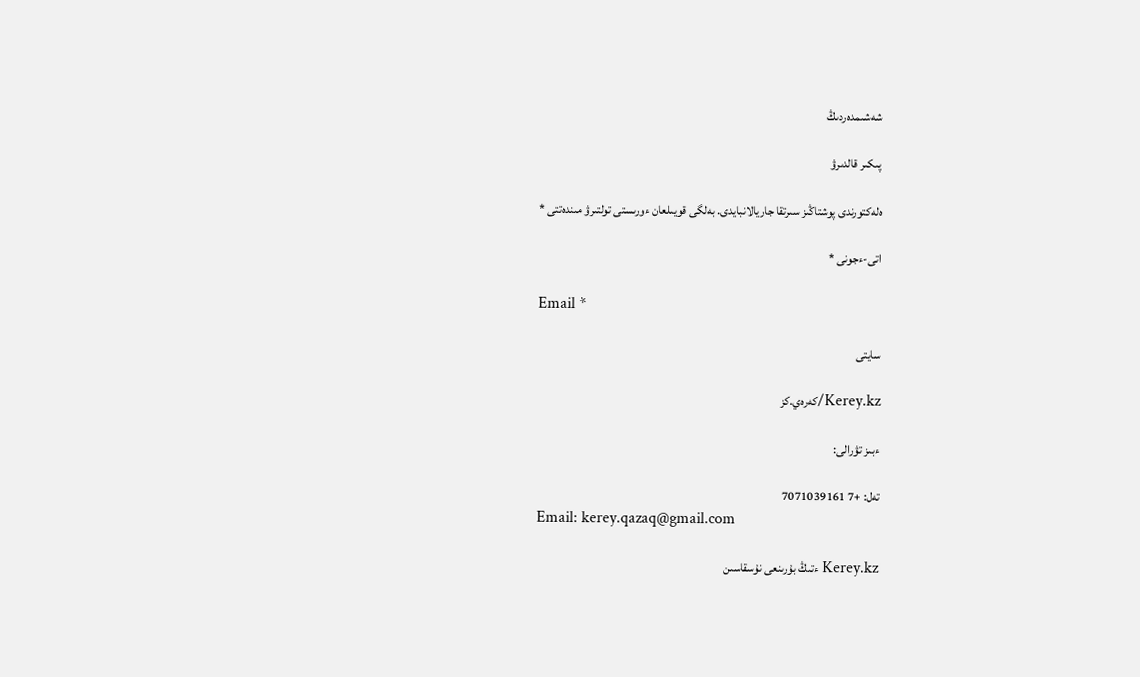شەشىمدەردىڭ

پىكىر قالدىرۋ

ەلەكتورندى پوشتاڭىز سىرتقا جاريالانبايدى. بەلگى قويىلعان ءورىستى تولتىرۋ مىندەتتى *

اتى-ءجونى *

Email *

سايتى

Kerey.kz/كەرەي.كز

ءبىز تۋرالى:

تەل: +7 7071039161
Email: kerey.qazaq@gmail.com

Kerey.kz ءتىڭ بۇرىنعى نۇسقاسىن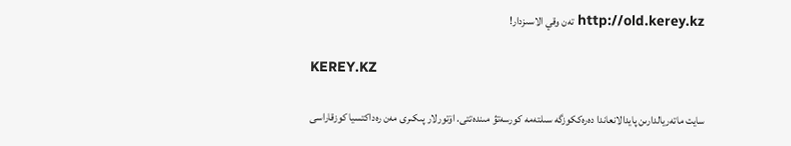http://old.kerey.kz تەن وقي الاسىزدار!

KEREY.KZ

سايت ماتەريالدارىن پايدالانعاندا دەرەككوزگە سىلتەمە كورسەتۋ مىندەتتى. اۆتورلار پىكىرى مەن رەداكتسيا كوزقاراسى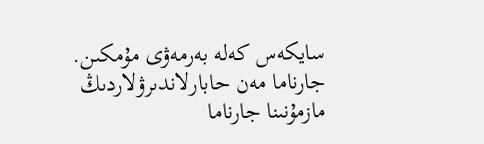سايكەس كەلە بەرمەۋى مۇمكىن. جارناما مەن حابارلاندىرۋلاردىڭ مازمۇنىنا جارناما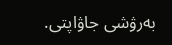بەرۋشى جاۋاپتى.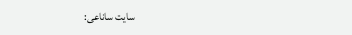سايت ساناعى: